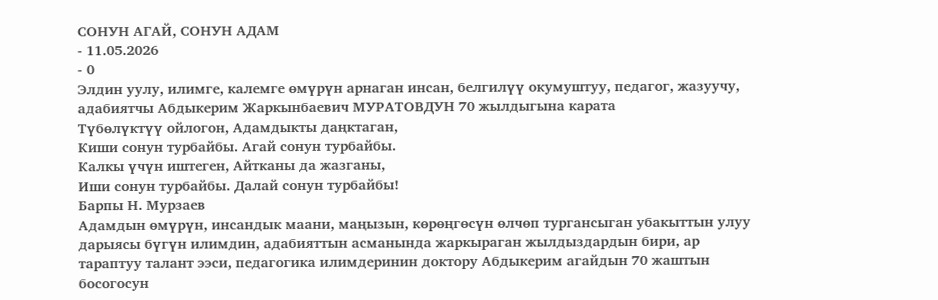СОНУН АГАЙ, СОНУН АДАМ
- 11.05.2026
- 0
Элдин уулу, илимге, калемге өмүрүн арнаган инсан, белгилүү окумуштуу, педагог, жазуучу, адабиятчы Абдыкерим Жаркынбаевич МУРАТОВДУН 70 жылдыгына карата
Түбөлүктүү ойлогон, Адамдыкты даңктаган,
Киши сонун турбайбы. Агай сонун турбайбы.
Калкы үчүн иштеген, Айтканы да жазганы,
Иши сонун турбайбы. Далай сонун турбайбы!
Барпы Н. Мурзаев
Адамдын өмүрүн, инсандык маани, маңызын, көрөңгөсүн өлчөп тургансыган убакыттын улуу дарыясы бүгүн илимдин, адабияттын асманында жаркыраган жылдыздардын бири, ар тараптуу талант ээси, педагогика илимдеринин доктору Абдыкерим агайдын 70 жаштын босогосун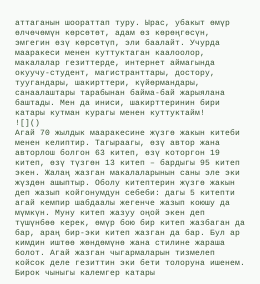аттаганын шоораттап туру. Ырас, убакыт өмүр өлчөчөмүн көрсөтөт, адам өз көрөңгөсүн, эмгегин өзү көрсөтүп, эли баалайт. Учурда мааракеси менен куттуктаган каалоолор, макалалар гезиттерде, интернет аймагында окуучу-студент, магистранттары, достору, туугандары, шакирттери, күйөрмандары, санаалаштары тарабынан байма-бай жарыялана баштады. Мен да иниси, шакирттеринин бири катары кутман курагы менен куттуктайм!
![]()
Агай 70 жылдык мааракесине жүзгө жакын китеби менен келиптир. Тагыраагы, өзү автор жана авторлош болгон 63 китеп, өзү которгон 19 китеп, өзү түзгөн 13 китеп – бардыгы 95 китеп экен. Жалаң жазган макалаларынын саны эле эки жүздөн ашыптыр. Оболу китептерин жүзгө жакын деп жазып койгонумдун себеби: дагы 5 китепти агай кемпир шабдаалы жегенче жазып коюшу да мүмкүн. Муну китеп жазуу оңой экен деп түшүнбөө керек, өмүр бою бир китеп жазбаган да бар, араң бир-эки китеп жазган да бар. Бул ар кимдин иштөө жөндөмүнө жана стилине жараша болот. Агай жазган чыгармаларын тизмелеп койсок деле гезиттин эки бети толоруна ишенем. Бирок чыныгы калемгер катары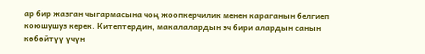ар бир жазган чыгармасына чоң жоопкерчилик менен караганын белгиеп коюшушуз керек. Китептердин, макалалардын эч бири алардын санын көбөйтүү үчүн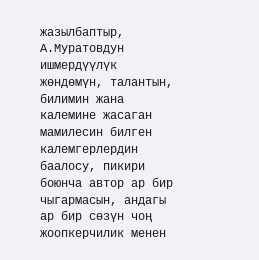жазылбаптыр, А.Муратовдун ишмердүүлүк жөндөмүн, талантын, билимин жана калемине жасаган мамилесин билген калемгерлердин баалосу, пикири боюнча автор ар бир чыгармасын, андагы ар бир сөзүн чоң жоопкерчилик менен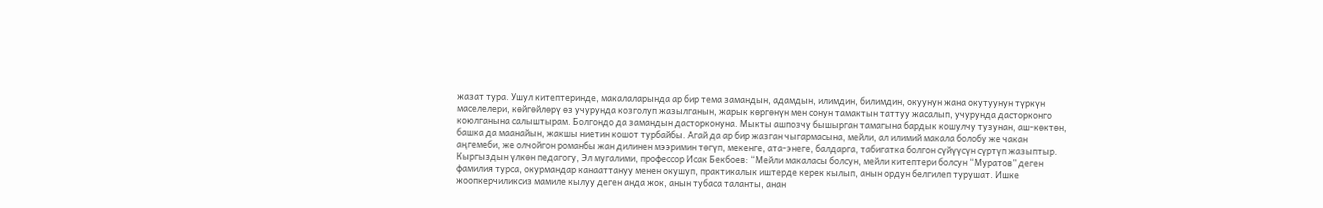жазат тура. Ушул китептеринде, макалаларында ар бир тема замандын, адамдын, илимдин, билимдин, окуунун жана окутуунун түркүн маселелери, көйгөйлөрү өз учурунда козголуп жазылганын, жарык көргөнүн мен сонун тамактын таттуу жасалып, учурунда дасторконго коюлганына салыштырам. Болгондо да замандын дасторконуна. Мыкты ашпозчу бышырган тамагына бардык кошулчу тузунан, аш-көктөн, башка да маанайын, жакшы ниетин кошот турбайбы. Агай да ар бир жазган чыгармасына, мейли, ал илимий макала болобу же чакан аңгемеби, же олчойгон романбы жан дилинен мээримин төгүп, мекенге, ата-энеге, балдарга, табигатка болгон сүйүүсүн сүртүп жазыптыр. Кыргыздын үлкөн педагогу, Эл мугалими, профессор Исак Бекбоев: “Мейли макаласы болсун, мейли китептери болсун “Муратов” деген фамилия турса, окурмандар канааттануу менен окушуп, практикалык иштерде керек кылып, анын ордун белгилеп турушат. Ишке жоопкерчиликсиз мамиле кылуу деген анда жок, анын тубаса таланты, анан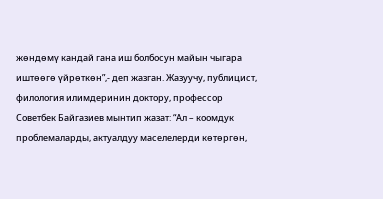жөндөмү кандай гана иш болбосун майын чыгара иштөөгө үйрөткөн”,- деп жазган. Жазуучу, публицист, филология илимдеринин доктору, профессор Советбек Байгазиев мынтип жазат: “Ал – коомдук проблемаларды, актуалдуу маселелерди көтөргөн,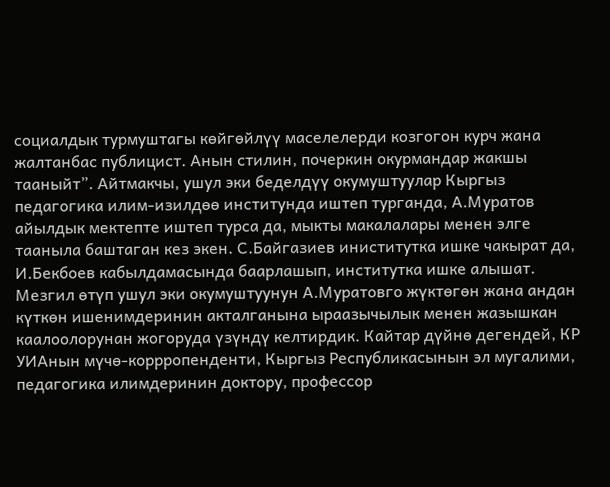социалдык турмуштагы көйгөйлүү маселелерди козгогон курч жана жалтанбас публицист. Анын стилин, почеркин окурмандар жакшы тааныйт”. Айтмакчы, ушул эки беделдүү окумуштуулар Кыргыз педагогика илим-изилдөө институнда иштеп турганда, А.Муратов айылдык мектепте иштеп турса да, мыкты макалалары менен элге тааныла баштаган кез экен. С.Байгазиев иниститутка ишке чакырат да, И.Бекбоев кабылдамасында баарлашып, институтка ишке алышат. Мезгил өтүп ушул эки окумуштуунун А.Муратовго жүктөгөн жана андан күткөн ишенимдеринин акталганына ыраазычылык менен жазышкан каалоолорунан жогоруда үзүндү келтирдик. Кайтар дүйнө дегендей, КР УИАнын мүчө-коррропенденти, Кыргыз Республикасынын эл мугалими, педагогика илимдеринин доктору, профессор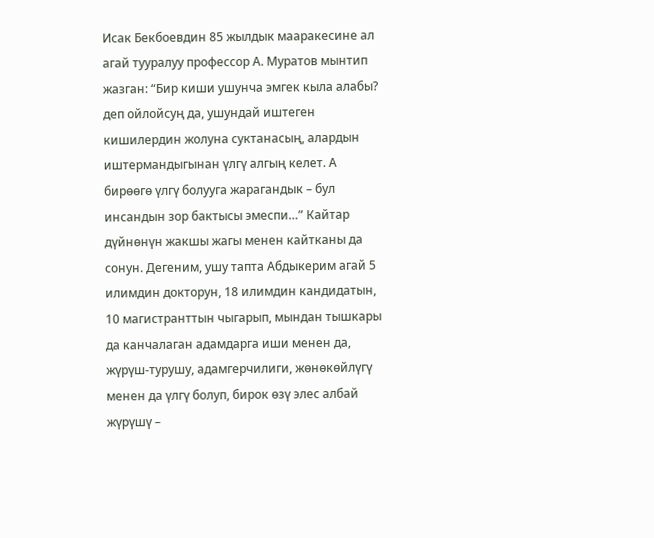Исак Бекбоевдин 85 жылдык мааракесине ал агай тууралуу профессор А. Муратов мынтип жазган: “Бир киши ушунча эмгек кыла алабы? деп ойлойсуң да, ушундай иштеген кишилердин жолуна суктанасың, алардын иштермандыгынан үлгү алгың келет. А бирөөгө үлгү болууга жарагандык – бул инсандын зор бактысы эмеспи…” Кайтар дүйнөнүн жакшы жагы менен кайтканы да сонун. Дегеним, ушу тапта Абдыкерим агай 5 илимдин докторун, 18 илимдин кандидатын, 10 магистранттын чыгарып, мындан тышкары да канчалаган адамдарга иши менен да, жүрүш-турушу, адамгерчилиги, жөнөкөйлүгү менен да үлгү болуп, бирок өзү элес албай жүрүшү –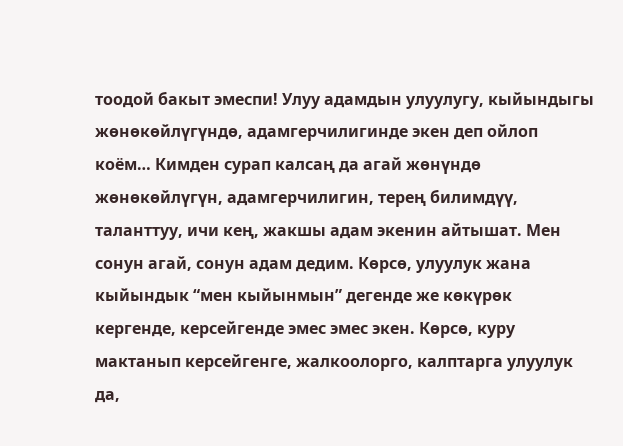тоодой бакыт эмеспи! Улуу адамдын улуулугу, кыйындыгы жөнөкөйлүгүндө, адамгерчилигинде экен деп ойлоп коём… Кимден сурап калсаң да агай жөнүндө жөнөкөйлүгүн, адамгерчилигин, терең билимдүү, таланттуу, ичи кең, жакшы адам экенин айтышат. Мен сонун агай, сонун адам дедим. Көрсө, улуулук жана кыйындык “мен кыйынмын” дегенде же көкүрөк кергенде, керсейгенде эмес эмес экен. Көрсө, куру мактанып керсейгенге, жалкоолорго, калптарга улуулук да,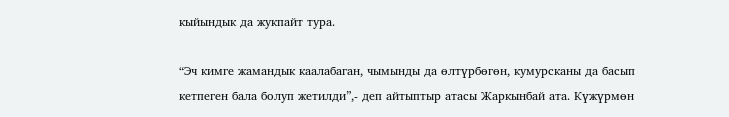кыйындык да жукпайт тура.

“Эч кимге жамандык каалабаган, чымынды да өлтүрбөгөн, кумурсканы да басып кетпеген бала болуп жетилди”,- деп айтыптыр атасы Жаркынбай ата. Күжүрмөн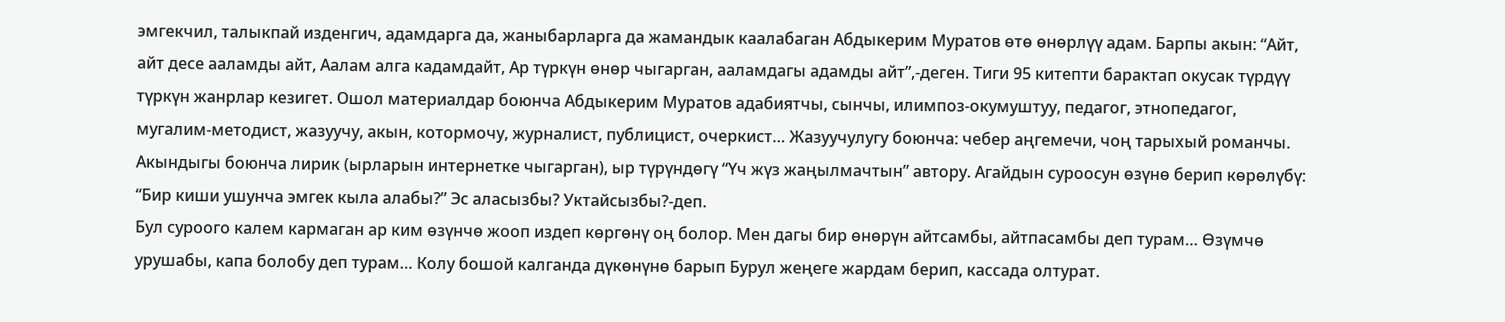эмгекчил, талыкпай изденгич, адамдарга да, жаныбарларга да жамандык каалабаган Абдыкерим Муратов өтө өнөрлүү адам. Барпы акын: “Айт, айт десе ааламды айт, Аалам алга кадамдайт, Ар түркүн өнөр чыгарган, ааламдагы адамды айт”,-деген. Тиги 95 китепти барактап окусак түрдүү түркүн жанрлар кезигет. Ошол материалдар боюнча Абдыкерим Муратов адабиятчы, сынчы, илимпоз-окумуштуу, педагог, этнопедагог, мугалим-методист, жазуучу, акын, котормочу, журналист, публицист, очеркист… Жазуучулугу боюнча: чебер аңгемечи, чоң тарыхый романчы. Акындыгы боюнча лирик (ырларын интернетке чыгарган), ыр түрүндөгү “Үч жүз жаңылмачтын” автору. Агайдын суроосун өзүнө берип көрөлүбү: “Бир киши ушунча эмгек кыла алабы?” Эс аласызбы? Уктайсызбы?-деп.
Бул суроого калем кармаган ар ким өзүнчө жооп издеп көргөнү оң болор. Мен дагы бир өнөрүн айтсамбы, айтпасамбы деп турам… Өзүмчө урушабы, капа болобу деп турам… Колу бошой калганда дүкөнүнө барып Бурул жеңеге жардам берип, кассада олтурат.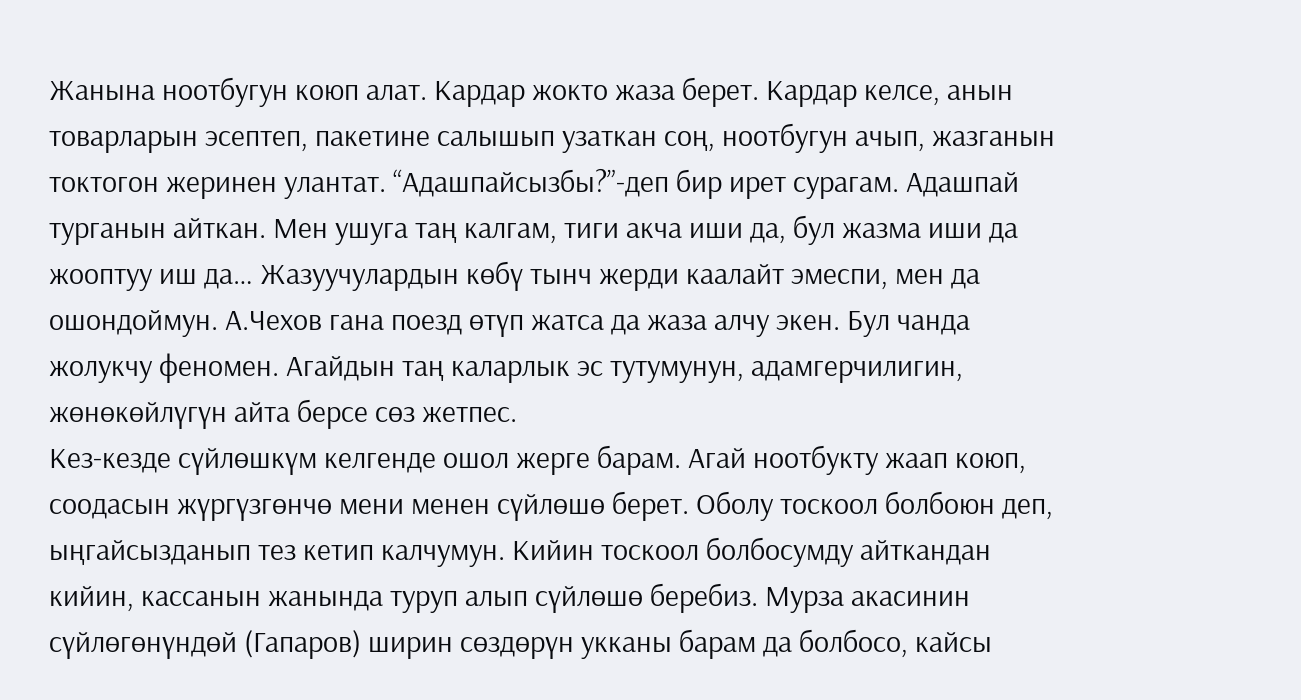Жанына ноотбугун коюп алат. Кардар жокто жаза берет. Кардар келсе, анын товарларын эсептеп, пакетине салышып узаткан соң, ноотбугун ачып, жазганын токтогон жеринен улантат. “Адашпайсызбы?”-деп бир ирет сурагам. Адашпай турганын айткан. Мен ушуга таң калгам, тиги акча иши да, бул жазма иши да жооптуу иш да… Жазуучулардын көбү тынч жерди каалайт эмеспи, мен да ошондоймун. А.Чехов гана поезд өтүп жатса да жаза алчу экен. Бул чанда жолукчу феномен. Агайдын таң каларлык эс тутумунун, адамгерчилигин, жөнөкөйлүгүн айта берсе сөз жетпес.
Кез-кезде сүйлөшкүм келгенде ошол жерге барам. Агай ноотбукту жаап коюп, соодасын жүргүзгөнчө мени менен сүйлөшө берет. Оболу тоскоол болбоюн деп, ыңгайсызданып тез кетип калчумун. Кийин тоскоол болбосумду айткандан кийин, кассанын жанында туруп алып сүйлөшө беребиз. Мурза акасинин сүйлөгөнүндөй (Гапаров) ширин сөздөрүн укканы барам да болбосо, кайсы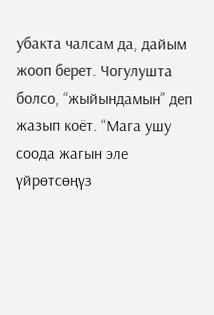убакта чалсам да, дайым жооп берет. Чогулушта болсо, “жыйындамын” деп жазып коёт. “Мага ушу соода жагын эле үйрөтсөңүз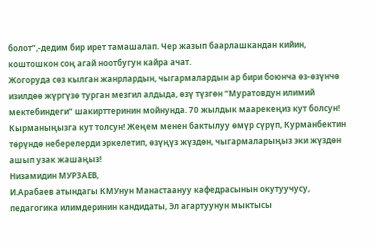болот”,-дедим бир ирет тамашалап. Чер жазып баарлашкандан кийин, коштошкон соң агай ноотбугун кайра ачат.
Жогоруда сөз кылган жанрлардын, чыгармалардын ар бири боюнча өз-өзүнчө изилдөө жүргүзө турган мезгил алдыда, өзү түзгөн “Муратовдун илимий мектебиндеги” шакирттеринин мойнунда. 70 жылдык маарекеңиз кут болсун! Кырманыңызга кут толсун! Жеңем менен бактылуу өмүр сүрүп, Курманбектин төрүндө неберелерди эркелетип, өзүңүз жүздөн, чыгармаларыңыз эки жүздөн ашып узак жашаңыз!
Низамидин МУРЗАЕВ,
И.Арабаев атындагы КМУнун Манастаануу кафедрасынын окутуучусу, педагогика илимдеринин кандидаты, Эл агартуунун мыктысы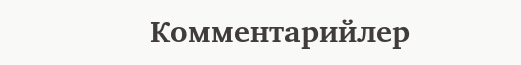Комментарийлер